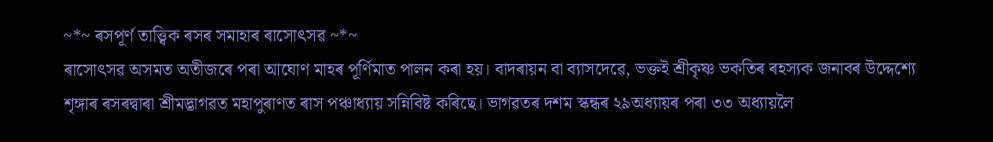~*~ ৰসপূৰ্ণ তাত্ত্বিক ৰসৰ সমাহাৰ ৰাসোৎসৱ ~*~
ৰাসোৎসৱ অসমত অতীজৰে পৰা আঘোণ মাহৰ পূৰ্ণিমাত পালন কৰা হয়। বাদৰায়ন বা ব্যাসদেৱে, ভক্তই শ্ৰীকৃষ্ণ ভকতিৰ ৰহস্যক জনাবৰ উদ্দেশ্যে শৃঙ্গাৰ ৰসৰদ্বাৰা শ্রীমদ্ভাগৱত মহাপুৰাণত ৰাস পঞ্চাধ্যায় সন্নিবিষ্ট কৰিছে। ভাগৱতৰ দশম স্কন্ধৰ ২৯অধ্যায়ৰ পৰা ৩৩ অধ্যায়লৈ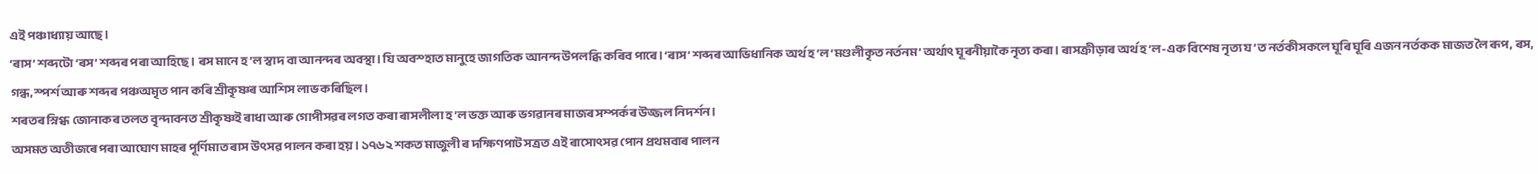এই পঞ্চাধ্যায় আছে।
‘ৰাস’ শব্দটো ‘ৰস’ শব্দৰ পৰা আহিছে। ৰস মানে হ’ল স্বাদ বা আনন্দৰ অবস্থা। যি অবস্হাত মানুহে জাগতিক আনন্দ উপলব্ধি কৰিব পাৰে। ‘ৰাস’ শব্দৰ আভিধানিক অর্থ হ’ল ‘মণ্ডলীকৃত নর্তনম’ অর্থাৎ ঘূৰনীয়াকৈ নৃত্য কৰা। ৰাসক্ৰীড়াৰ অর্থ হ’ল-এক বিশেষ নৃত্য য’ত নর্তকীসকলে ঘূৰি ঘূৰি এজন নর্তকক মাজত লৈ ৰূপ, ৰস, গন্ধ,স্পর্শ আৰু শব্দৰ পঞ্চঅমৃত পান কৰি শ্রীকৃষ্ণৰ আশিস লাভ কৰিছিল।
শৰতৰ স্নিগ্ধ জোনাকৰ তলত বৃন্দাবনত শ্ৰীকৃষ্ণই ৰাধা আৰু গোপীসৱৰ লগত কৰা ৰাসলীলা হ’ল ভক্ত আৰু ভগৱানৰ মাজৰ সম্পৰ্কৰ উজ্জল নিদৰ্শন।
অসমত অতীজৰে পৰা আঘোণ মাহৰ পূৰ্ণিমাত ৰাস উৎসৱ পালন কৰা হয়। ১৭৬২ শকত মাজুলী ৰ দক্ষিণপাট সত্ৰত এই ৰাসোৎসৱ পোন প্ৰথমবাৰ পালন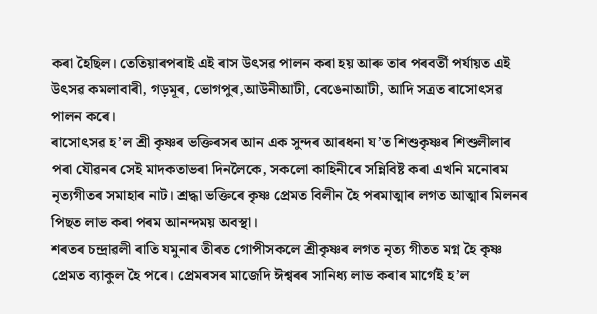কৰা হৈছিল। তেতিয়াৰপৰাই এই ৰাস উৎসৱ পালন কৰা হয় আৰু তাৰ পৰবৰ্তী পৰ্যায়ত এই উৎসৱ কমলাবাৰী, গড়মূৰ, ভোগপুৰ,আউনীআটী, বেঙেনাআটী, আদি সত্ৰত ৰাসোৎসৱ পালন কৰে।
ৰাসোৎসৱ হ’ল শ্ৰী কৃষ্ণৰ ভক্তিৰসৰ আন এক সুন্দৰ আৰধনা য’ত শিশুকৃষ্ণৰ শিশুলীলাৰ পৰা যৌৱনৰ সেই মাদকতাভৰা দিনলৈকে, সকলো কাহিনীৰে সন্নিবিষ্ট কৰা এখনি মনোৰম নৃত্যগীতৰ সমাহাৰ নাট। শ্ৰদ্ধা ভক্তিৰে কৃষ্ণ প্ৰেমত বিলীন হৈ পৰমাত্মাৰ লগত আত্মাৰ মিলনৰ পিছত লাভ কৰা পৰম আনন্দময় অবস্থা।
শৰতৰ চন্দ্ৰাৱলী ৰাতি যমুনাৰ তীৰত গোপীসকলে শ্ৰীকৃষ্ণৰ লগত নৃত্য গীতত মগ্ন হৈ কৃষ্ণ প্ৰেমত ব্যাকুল হৈ পৰে। প্রেমৰসৰ মাজেদি ঈশ্বৰৰ সানিধ্য লাভ কৰাৰ মার্গেই হ’ল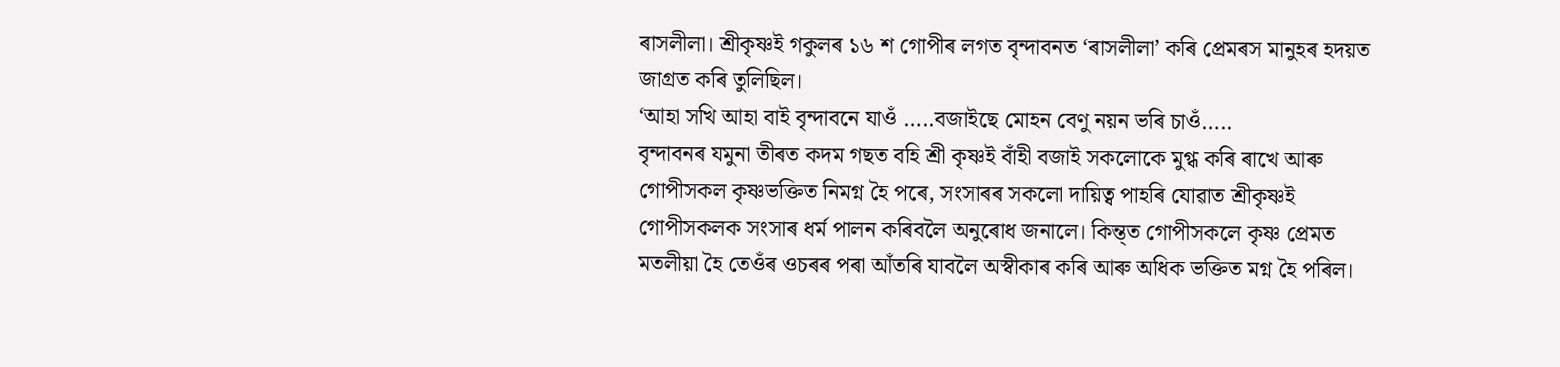ৰাসলীলা। শ্রীকৃষ্ণই গকুলৰ ১৬ শ গোপীৰ লগত বৃন্দাবনত ‘ৰাসলীলা’ কৰি প্রেমৰস মানুহৰ হদয়ত জাগ্রত কৰি তুলিছিল।
‘আহা সখি আহা বাই বৃন্দাবনে যাওঁ …..বজাইছে মোহন বেণু নয়ন ভৰি চাওঁ…..
বৃন্দাবনৰ যমুনা তীৰত কদম গছত বহি শ্ৰী কৃষ্ণই বাঁহী বজাই সকলোকে মুগ্ধ কৰি ৰাখে আৰু গোপীসকল কৃষ্ণভক্তিত নিমগ্ন হৈ পৰে, সংসাৰৰ সকলো দায়িত্ব পাহৰি যোৱাত শ্ৰীকৃষ্ণই গোপীসকলক সংসাৰ ধৰ্ম পালন কৰিবলৈ অনুৰোধ জনালে। কিন্ত্ত গোপীসকলে কৃষ্ণ প্ৰেমত মতলীয়া হৈ তেওঁৰ ওচৰৰ পৰা আঁতৰি যাবলৈ অস্বীকাৰ কৰি আৰু অধিক ভক্তিত মগ্ন হৈ পৰিল।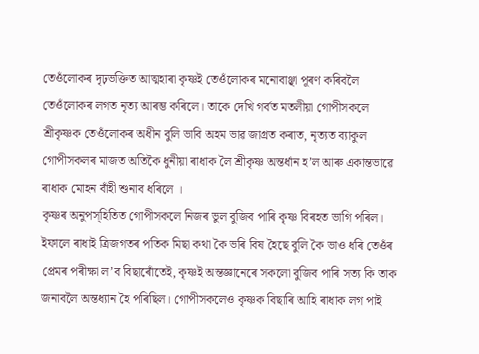তেওঁলোকৰ দৃঢ়ভক্তিত আত্মহাৰা কৃষ্ণই তেওঁলোকৰ মনোবাঞ্ছা পূৰণ কৰিবলৈ তেওঁলোকৰ লগত নৃত্য আৰম্ভ কৰিলে। তাকে দেখি গৰ্বত মতলীয়া গোপীসকলে শ্ৰীকৃষ্ণক তেওঁলোকৰ অধীন বুলি ভাবি অহম ভাৱ জাগ্ৰত কৰাত, নৃত্যত ব্যাকুল গোপীসকলৰ মাজত অতিকৈ ধুনীয়া ৰাধাক লৈ শ্ৰীকৃষ্ণ অন্তৰ্ধান হ’ল আৰু একান্তভাৱে ৰাধাক মোহন বাঁহী শুনাব ধৰিলে ।
কৃষ্ণৰ অনুপস্হিতিত গোপীসকলে নিজৰ ভুল বুজিব পাৰি কৃষ্ণ বিৰহত ভাগি পৰিল। ইফালে ৰাধাই ত্ৰিজগতৰ পতিক মিছা কথা কৈ ভৰি বিষ হৈছে বুলি কৈ ভাও ধৰি তেওঁৰ প্ৰেমৰ পৰীক্ষা ল’ব বিছাৰোঁতেই, কৃষ্ণই অন্তজ্ঞানেৰে সকলো বুজিব পাৰি সত্য কি তাক জনাবলৈ অন্তধ্যান হৈ পৰিছিল। গোপীসকলেও কৃষ্ণক বিছাৰি আহি ৰাধাক লগ পাই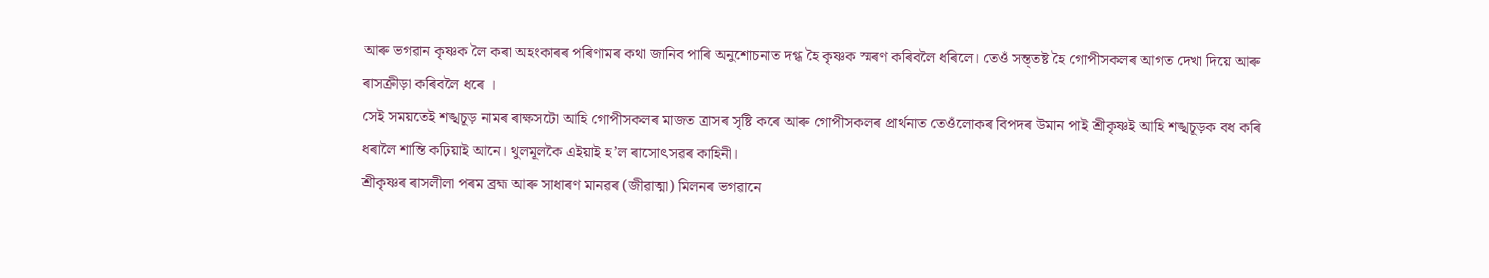আৰু ভগৱান কৃষ্ণক লৈ কৰা অহংকাৰৰ পৰিণামৰ কথা জানিব পাৰি অনুশোচনাত দগ্ধ হৈ কৃষ্ণক স্মৰণ কৰিবলৈ ধৰিলে। তেওঁ সন্ত্তষ্ট হৈ গোপীসকলৰ আগত দেখা দিয়ে আৰু ৰাসক্ৰীড়া কৰিবলৈ ধৰে ।
সেই সময়তেই শঙ্খচূড় নামৰ ৰাক্ষসটো আহি গোপীসকলৰ মাজত ত্ৰাসৰ সৃষ্টি কৰে আৰু গোপীসকলৰ প্ৰাৰ্থনাত তেওঁলোকৰ বিপদৰ উমান পাই শ্ৰীকৃষ্ণই আহি শঙ্খচূড়ক বধ কৰি ধৰালৈ শান্তি কঢ়িয়াই আনে। থুলমূলকৈ এইয়াই হ’ল ৰাসোৎসৱৰ কাহিনী।
শ্ৰীকৃষ্ণৰ ৰাসলীলা পৰম ব্ৰহ্ম আৰু সাধাৰণ মানৱৰ (জীৱাত্মা) মিলনৰ ভগৱানে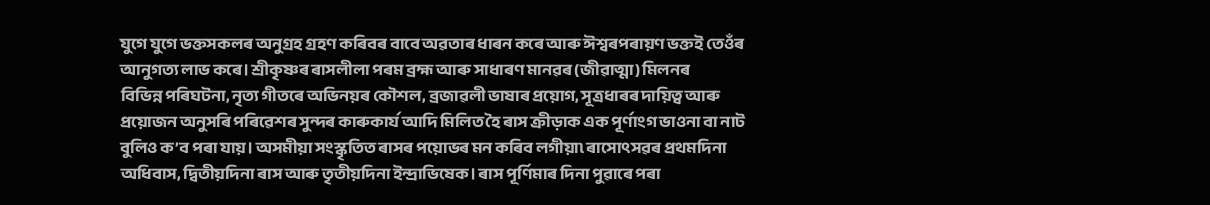যুগে যুগে ভক্তসকলৰ অনুগ্ৰহ গ্ৰহণ কৰিবৰ বাবে অৱতাৰ ধাৰন কৰে আৰু ঈশ্বৰপৰায়ণ ভক্তই তেওঁৰ আনুগত্য লাভ কৰে। শ্ৰীকৃষ্ণৰ ৰাসলীলা পৰম ব্ৰহ্ম আৰু সাধাৰণ মানৱৰ (জীৱাত্মা) মিলনৰ
বিভিন্ন পৰিঘটনা, নৃত্য গীতৰে অভিনয়ৰ কৌশল, ব্ৰজাৱলী ভাষাৰ প্ৰয়োগ, সূত্ৰধাৰৰ দায়িত্ব আৰু প্ৰয়োজন অনুসৰি পৰিৱেশৰ সুন্দৰ কাৰুকার্য আদি মিলিত হৈ ৰাস ক্রীড়াক এক পূর্ণাংগ ভাওনা বা নাট বুলিও ক’ব পৰা যায়। অসমীয়া সংস্কৃতিত ৰাসৰ পয়োভৰ মন কৰিব লগীয়া৷ ৰাসোৎসৱৰ প্ৰথমদিনা অধিবাস, দ্বিতীয়দিনা ৰাস আৰু তৃতীয়দিনা ইন্দ্ৰাভিষেক। ৰাস পূৰ্ণিমাৰ দিনা পুৱাৰে পৰা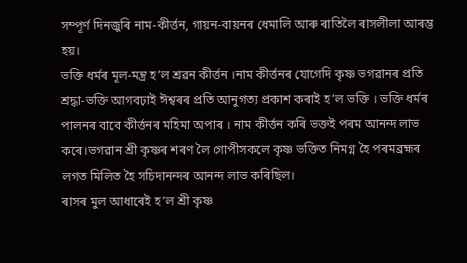সম্পূৰ্ণ দিনজুৰি নাম-কীৰ্ত্তন, গায়ন-বায়নৰ ধেমালি আৰু ৰাতিলৈ ৰাসলীলা আৰম্ভ হয়।
ভক্তি ধৰ্মৰ মূল-মন্ত্ৰ হ’ল শ্ৰৱন কীৰ্ত্তন ।নাম কীৰ্ত্তনৰ যোগেদি কৃষ্ণ ভগৱানৰ প্ৰতি শ্ৰদ্ধা-ভক্তি আগবঢ়াই ঈশ্বৰৰ প্ৰতি আনুগত্য প্ৰকাশ কৰাই হ’ল ভক্তি । ভক্তি ধৰ্মৰ পালনৰ বাবে কীৰ্ত্তনৰ মহিমা অপাৰ । নাম কীৰ্ত্তন কৰি ভক্তই পৰম আনন্দ লাভ কৰে।ভগৱান শ্ৰী কৃষ্ণৰ শৰণ লৈ গোপীসকলে কৃষ্ণ ভক্তিত নিমগ্ন হৈ পৰমব্ৰহ্মৰ লগত মিলিত হৈ সচিদানন্দৰ আনন্দ লাভ কৰিছিল।
ৰাসৰ মুল আধাৰেই হ’ল শ্ৰী কৃষ্ণ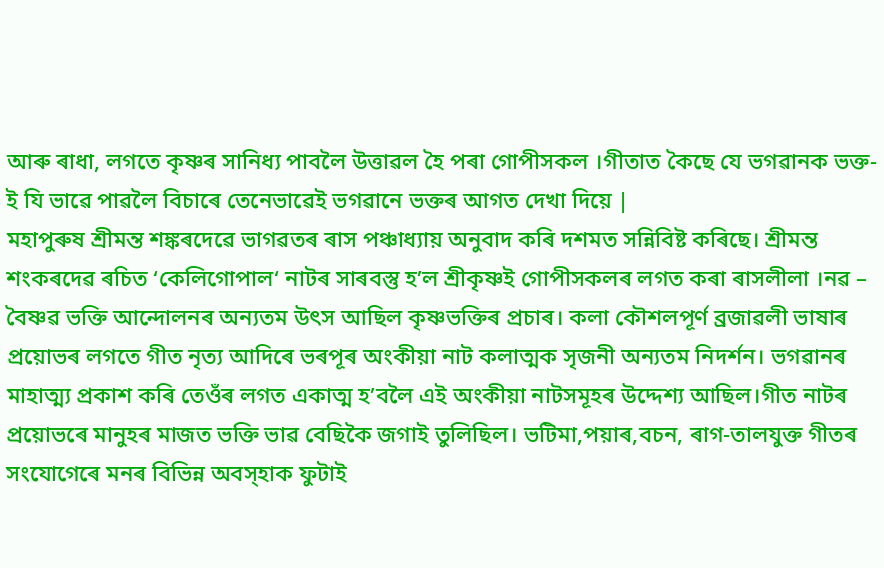আৰু ৰাধা, লগতে কৃষ্ণৰ সানিধ্য পাবলৈ উত্তাৱল হৈ পৰা গোপীসকল ।গীতাত কৈছে যে ভগৱানক ভক্ত-ই যি ভাৱে পাৱলৈ বিচাৰে তেনেভাৱেই ভগৱানে ভক্তৰ আগত দেখা দিয়ে |
মহাপুৰুষ শ্রীমন্ত শঙ্কৰদেৱে ভাগৱতৰ ৰাস পঞ্চাধ্যায় অনুবাদ কৰি দশমত সন্নিবিষ্ট কৰিছে। শ্ৰীমন্ত শংকৰদেৱ ৰচিত ‘কেলিগোপাল‘ নাটৰ সাৰবস্তু হ’ল শ্ৰীকৃষ্ণই গোপীসকলৰ লগত কৰা ৰাসলীলা ।নৱ – বৈষ্ণৱ ভক্তি আন্দোলনৰ অন্যতম উৎস আছিল কৃষ্ণভক্তিৰ প্ৰচাৰ। কলা কৌশলপূৰ্ণ ব্ৰজাৱলী ভাষাৰ প্ৰয়োভৰ লগতে গীত নৃত্য আদিৰে ভৰপূৰ অংকীয়া নাট কলাত্মক সৃজনী অন্যতম নিদৰ্শন। ভগৱানৰ মাহাত্ম্য প্ৰকাশ কৰি তেওঁৰ লগত একাত্ম হ’বলৈ এই অংকীয়া নাটসমূহৰ উদ্দেশ্য আছিল।গীত নাটৰ প্ৰয়োভৰে মানুহৰ মাজত ভক্তি ভাৱ বেছিকৈ জগাই তুলিছিল। ভটিমা,পয়াৰ,বচন, ৰাগ-তালযুক্ত গীতৰ সংযোগেৰে মনৰ বিভিন্ন অবস্হাক ফুটাই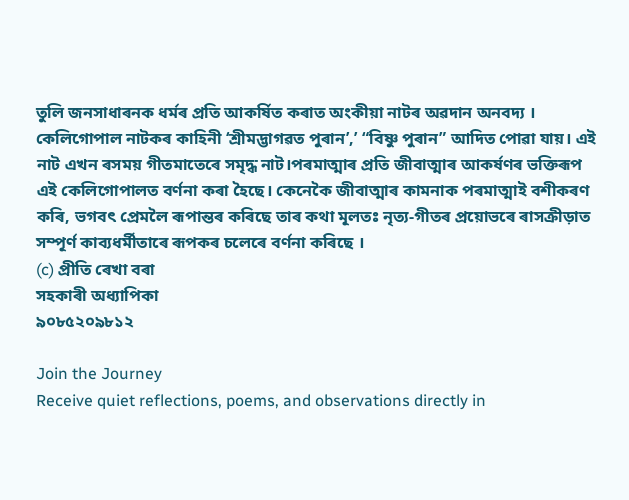তুলি জনসাধাৰনক ধৰ্মৰ প্ৰতি আকৰ্ষিত কৰাত অংকীয়া নাটৰ অৱদান অনবদ্য ।
কেলিগোপাল নাটকৰ কাহিনী ‘শ্ৰীমদ্ভাগৱত পুৰান’,’ “বিষ্ণু পুৰান” আদিত পোৱা যায়। এই নাট এখন ৰসময় গীতমাতেৰে সমৃদ্ধ নাট।পৰমাত্মাৰ প্ৰতি জীবাত্মাৰ আকৰ্ষণৰ ভক্তিৰূপ এই কেলিগোপালত বৰ্ণনা কৰা হৈছে। কেনেকৈ জীবাত্মাৰ কামনাক পৰমাত্মাই বশীকৰণ কৰি, ভগবৎ প্ৰেমলৈ ৰূপান্তৰ কৰিছে তাৰ কথা মূলতঃ নৃত্য-গীতৰ প্ৰয়োভৰে ৰাসক্ৰীড়াত সম্পূৰ্ণ কাব্যধৰ্মীতাৰে ৰূপকৰ চলেৰে বৰ্ণনা কৰিছে ।
(c) প্ৰীতি ৰেখা বৰা
সহকাৰী অধ্যাপিকা
৯০৮৫২০৯৮১২

Join the Journey
Receive quiet reflections, poems, and observations directly in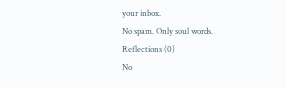your inbox.
No spam. Only soul words.
Reflections (0)
No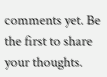comments yet. Be the first to share your thoughts.